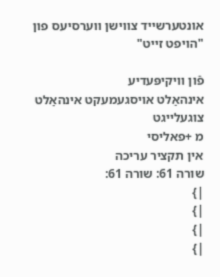אונטערשייד צווישן ווערסיעס פון "הויפט זייט"

פֿון װיקיפּעדיע
אינהאַלט אויסגעמעקט אינהאַלט צוגעלייגט
מ +פאליסי
אין תקציר עריכה
שורה 61: שורה 61:
|}
|}
|}
|}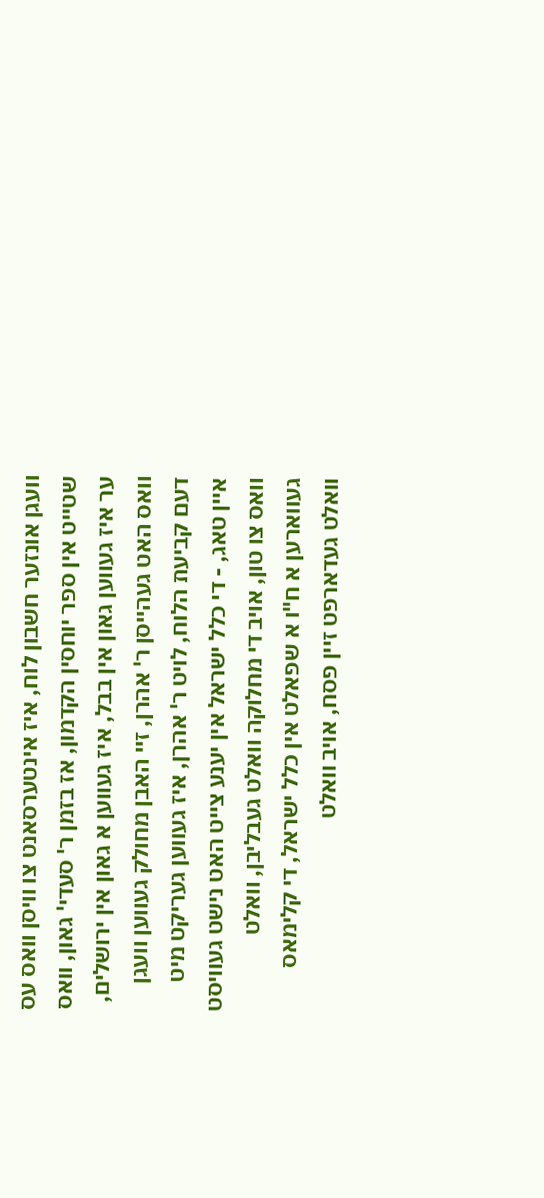וועגן אונזער חשבון לוח, איז אינטערסאנט צו וויסן וואס עס שטייט אין ספר יוחסין הקדמון, אז בזמן ר' סעדי' גאון, וואס ער איז געווען גאון אין בבל, איז געווען א גאון אין ירושלים, וואס האט געהייסן ר' אהרן, זיי האבן מחולק געווען וועגן דעם קביעת הלוח, לויט ר' אהרן, איז געווען געריקט מיט איין טאג, - די כלל ישראל אין יענע צייט האט נישט געוויסט וואס צו טון, אויב די מחלוקה וואלט געבליבן, וואלט געווארען א ח"ו א שפאלט אין כלל ישראל, די קלימאס וואלט געדארפט זיין פסח, אויב וואלט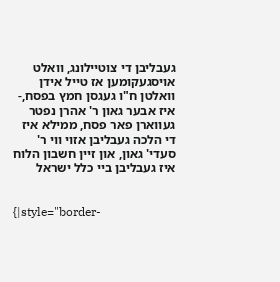געבליבן די צוטיילונג, וואלט אויסגעקומען אז טייל אידן וואלטן ח"ו געגסן חמץ בפסח,- איז אבער גאון ר' אהרן נפטר געווארן פאר פסח, ממילא איז די הלכה געבליבן אזוי ווי ר' סעדי' גאון, און זיין חשבון הלוח איז געבליבן ביי כלל ישראל


{|style="border-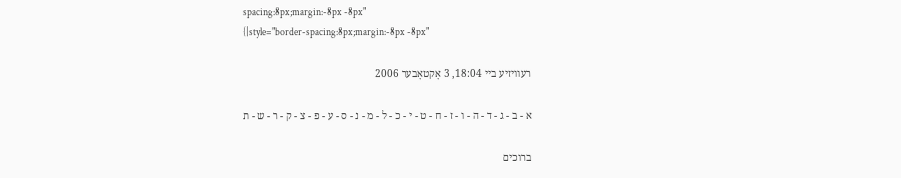spacing:8px;margin:-8px -8px"
{|style="border-spacing:8px;margin:-8px -8px"

רעוויזיע ביי 18:04, 3 אָקטאָבער 2006

א - ב - ג - ד - ה - ו - ז - ח - ט - י - כ - ל - מ - נ - ס - ע - פ - צ - ק - ר - ש - ת

ברוכים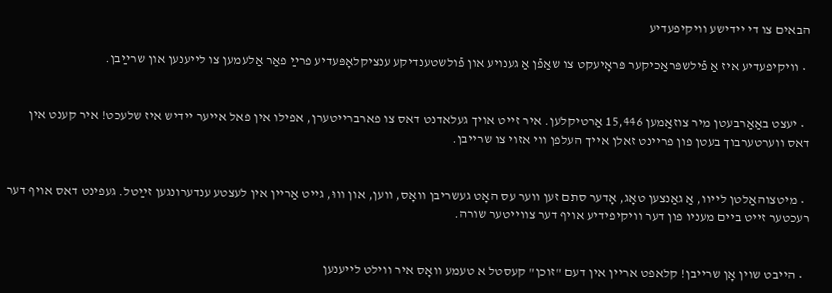הבאים צו די יידישע וויקיפעדיע

  • וויקיפעדיע איז אַ פֿילשפּראַכיקער פּראָיעקט צו שאַפֿן אַ גענויע און פֿולשטענדיקע ענציקלאָפּעדיע פרײַ פאַר אַלעמען צו לייענען און שרײַבן.


  • יעצט באַאַרבעטן מיר צוזאַמען 15,446 אַרטיקלען. איר זייט אויך געלאדנט דאס צו פארברייטערן, אפילו אין פאל אייער יידיש איז שלעכט! איר קענט אין דאס ווערטערבוך בעטן פון פריינט זאלן אייך העלפן ווי אזוי צו שרייבן.


  • מיטצוהאַלטן לייוו, אַ גאַנצען טאָג, אָדער סתם זען ווער עס האָט געשריבן וואָס, ווען, און וווּ, גייט אַריין אין לעצטע ענדערונגען זײַטל. געפינט דאס אויף דער רעכטער זייט ביים מעניו פון דער וויקיפידיע אויף דער צווייטער שורה.


  • הייבט שוין אָן שרייבן! קלאפט אריין אין דעם "זוכן" קעסטל א טעמע וואָס איר ווילט לייענען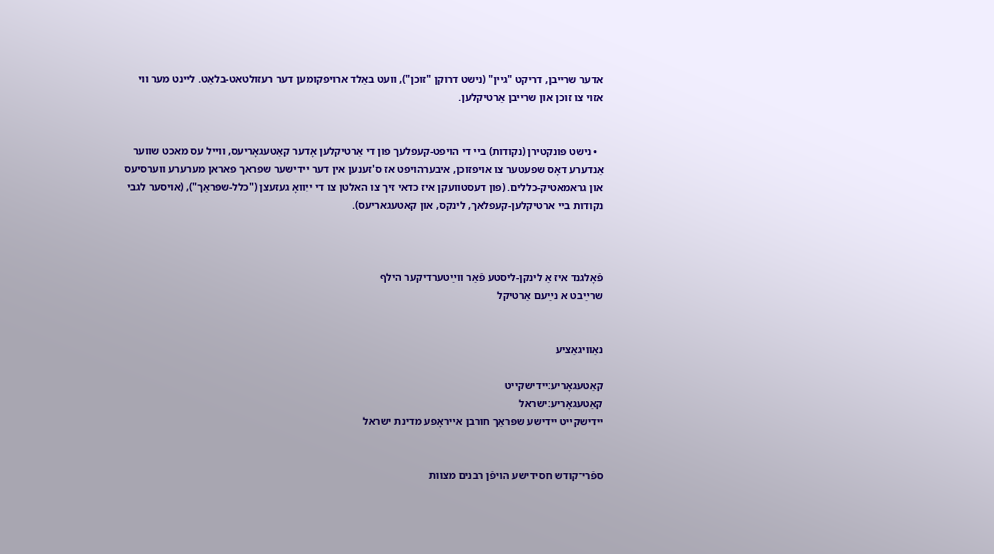אדער שרייבן, דריקט "גיין" (נישט דרוקן "זוכן"), וועט באַלד ארויפקומען דער רעזולטאט-בלאַט. ליינט מער ווי אזוי צו זוכן און שרייבן אַרטיקלען.


  • נישט פּונקטירן (נקודות) ביי די הויפט-קעפלעך פון די אַרטיקלען אָדער קאַטעגאָריעס, ווייל עס מאכט שווער אַנדערע דאָס שפעטער צו אויפזוכן, איבערהויפט אז ס'זענען אין דער יידישער שפראך פאראן מערערע ווערסיעס און גראמאטיק-כללים. (פון דעסטוועקן איז כדאי זיך צו האלטן צו די ייִוואָ געזעצן ("כלל-שפּראַך"), (אויסער לגבי נקודות ביי ארטיקלען-קעפלאך, לינקס, און קאטעגאריעס).



פֿאָלגנד איז אַ לינקן-ליסטע פֿאַר ווײַטערדיקער הילף
שרײַבט א נײַעם אַרטיקל


נאַוויגאַציע

קאַטעגאָריע:יידישקייט
קאַטעגאָריע:ישראל
יידישקײט יידישע שפּראַך חורבן אײראָפע מדינת ישראל


ספֿרי־קודש חסידישע הױפֿן רבנים מצוות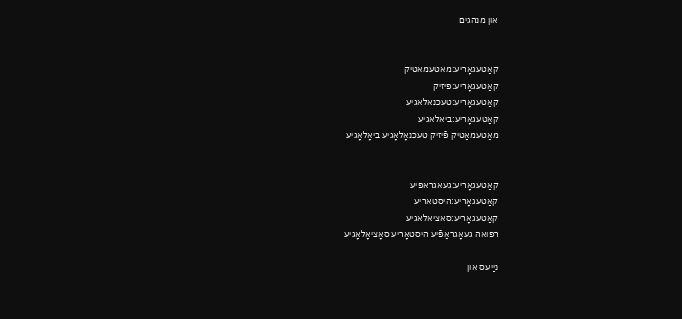און מנהגים


קאַטעגאָריע:מאטעמאטיק
קאַטעגאָריע:פיזיק
קאַטעגאָריע:טעכנאלאגיע
קאַטעגאָריע:ביאלאגיע
מאַטעמאַטיק פֿיזיק טעכנאָלאָגיע ביאָלאָגיע


קאַטעגאָריע:געאגראפיע
קאַטעגאָריע:היסטאריע
קאַטעגאָריע:סאציאלאגיע
רפואה געאָגראַפֿיע היסטאָריע סאָציאָלאָגיע

ניַיעס און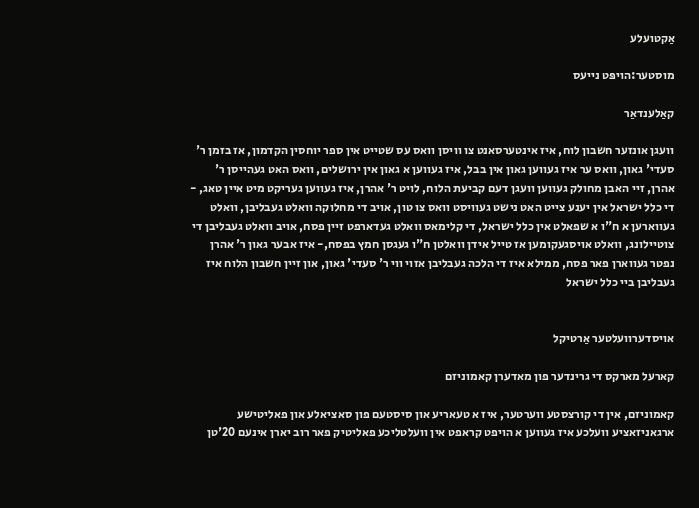אַקטועלע

מוסטער:הויפּט נייעס

קאַלענדאַר

וועגן אונזער חשבון לוח, איז אינטערסאנט צו וויסן וואס עס שטייט אין ספר יוחסין הקדמון, אז בזמן ר' סעדי' גאון, וואס ער איז געווען גאון אין בבל, איז געווען א גאון אין ירושלים, וואס האט געהייסן ר' אהרן, זיי האבן מחולק געווען וועגן דעם קביעת הלוח, לויט ר' אהרן, איז געווען געריקט מיט איין טאג, - די כלל ישראל אין יענע צייט האט נישט געוויסט וואס צו טון, אויב די מחלוקה וואלט געבליבן, וואלט געווארען א ח"ו א שפאלט אין כלל ישראל, די קלימאס וואלט געדארפט זיין פסח, אויב וואלט געבליבן די צוטיילונג, וואלט אויסגעקומען אז טייל אידן וואלטן ח"ו געגסן חמץ בפסח,- איז אבער גאון ר' אהרן נפטר געווארן פאר פסח, ממילא איז די הלכה געבליבן אזוי ווי ר' סעדי' גאון, און זיין חשבון הלוח איז געבליבן ביי כלל ישראל


אויסדערוועלטער אַרטיקל

קארעל מארקס די גרינדער פון מאדערן קאמוניזם

קאמוניזם, אין די קורצסטע ווערטער, איז א טעאריע און סיסטעם פון סאציאלע און פאליטישע ארגאניזאציע וועלכע איז געווען א הויפט קראפט אין וועלטליכע פאליטיק פאר רוב יארן אינעם 20'טן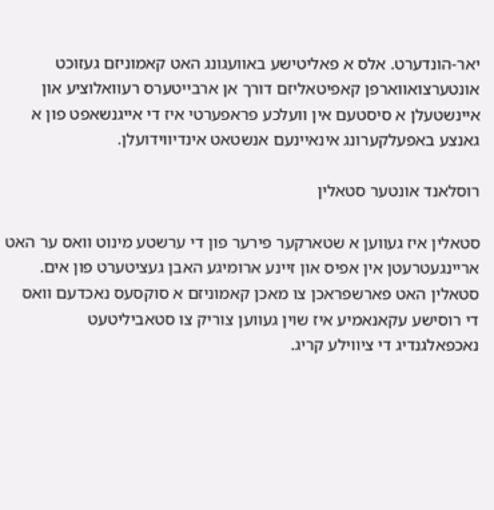יאר-הונדערט. אלס א פאליטישע באוועגונג האט קאמוניזם געזוכט אונטערצואווארפן קאפיטאליזם דורך אן ארבייטערס רעוואלוציע און איינשטעלן א סיסטעם אין וועלכע פראפערטי איז די אייגנשאפט פון א גאנצע באפעלקערונג אינאיינעם אנשטאט אינדיווידועלן.

רוסלאנד אונטער סטאלין

סטאלין איז געווען א שטארקער פירער פון די ערשטע מינוט וואס ער האט אריינגעטרעטן אין אפיס און זיינע ארומיגע האבן געציטערט פון אים. סטאלין האט פארשפראכן צו מאכן קאמוניזם א סוקסעס נאכדעם וואס די רוסישע עקאנאמיע איז שוין געווען צוריק צו סטאביליטעט נאכפאלגנדיג די ציווילע קריג.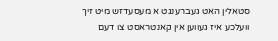סטאלין האט געברענגט א מעסעדזש מיט זיך וועלכע איז געווען אין קאנטראסט צו דעם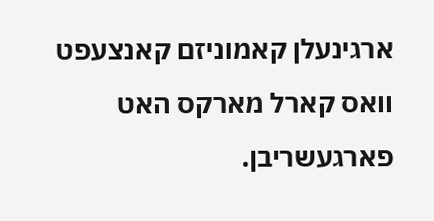ארגינעלן קאמוניזם קאנצעפט וואס קארל מארקס האט פארגעשריבן.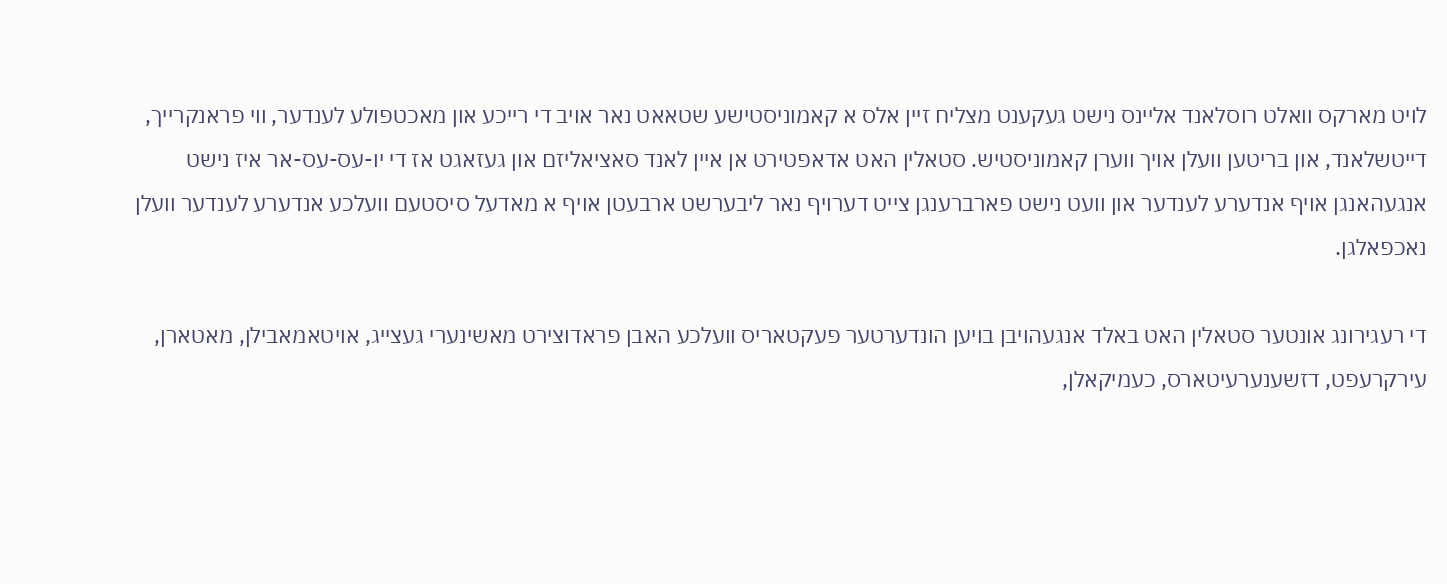לויט מארקס וואלט רוסלאנד אליינס נישט געקענט מצליח זיין אלס א קאמוניסטישע שטאאט נאר אויב די רייכע און מאכטפולע לענדער, ווי פראנקרייך, דייטשלאנד, און בריטען וועלן אויך ווערן קאמוניסטיש. סטאלין האט אדאפטירט אן איין לאנד סאציאליזם און געזאגט אז די יו-עס-עס-אר איז נישט אנגעהאנגן אויף אנדערע לענדער און וועט נישט פארברענגן צייט דערויף נאר ליבערשט ארבעטן אויף א מאדעל סיסטעם וועלכע אנדערע לענדער וועלן נאכפאלגן.

די רעגירונג אונטער סטאלין האט באלד אנגעהויבן בויען הונדערטער פעקטאריס וועלכע האבן פראדוצירט מאשינערי געצייג, אויטאמאבילן, מאטארן, עירקרעפט, דזשענערעיטארס, כעמיקאלן,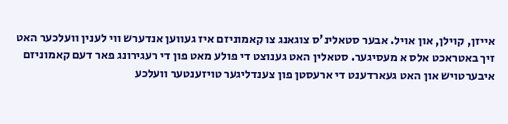אייזן, קוילן, און אויל. אבער סטאלינ'ס צוגאנג צו קאמוניזם איז געווען אנדערש ווי לענין וועלכער האט זיך באטראכט אלס א מעסיגער. סטאלין האט גענוצט די פולע מאט פון די רעגירונג פאר דעם קאמוניזם איבערטויש און האט געארדענט די ארעסטן פון צענדליגער טויזענטער וועלכע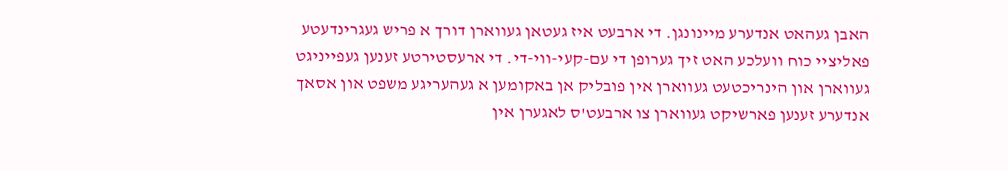האבן געהאט אנדערע מיינונגן. די ארבעט איז געטאן געווארן דורך א פריש געגרינדעטע פאליציי כוח וועלכע האט זיך גערופן די עם-קעי-ווי-די. די ארעסטירטע זענען געפייניגט געווארן און הינריכטעט געווארן אין פובליק אן באקומען א געהעריגע משפט און אסאך אנדערע זענען פארשיקט געווארן צו ארבעט'ס לאגערן אין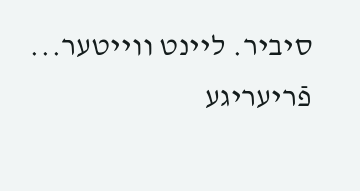סיביר. ליינט ווייטער...
פֿריעריגע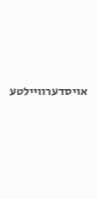אויסדערוויילטע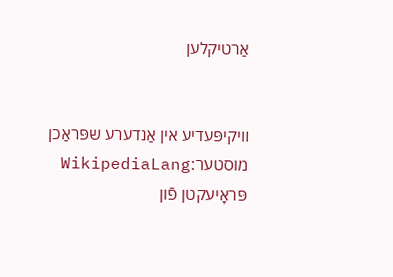אַרטיקלען


װיקיפּעדיע אין אַנדערע שפּראַכן
מוסטער:WikipediaLang
פּראָיעקטן פֿון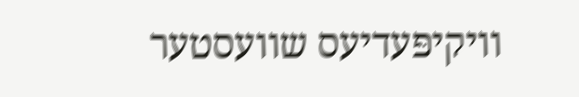װיקיפּעדיעס שװעסטער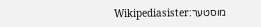מוסטער:Wikipediasister